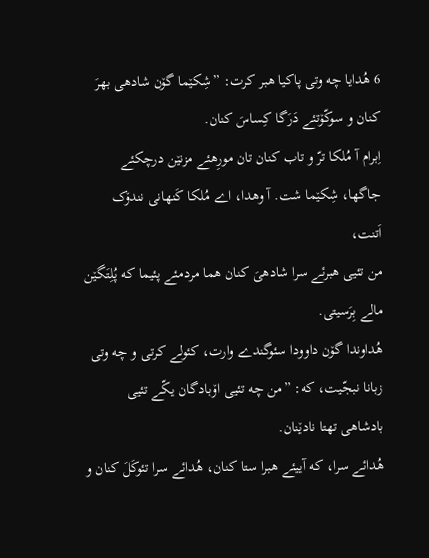6 هُدایا چه وتی پاکیا هبر کرت: ”شِکێما گۆن شادهی بهرَ کنان و سوکّۆتئے دَرَگا کِساسَ کنان.
اِبرام آ مُلکا ترّ و تاب کنان تان مورِهئے مزنێن درچکئے جاگها، شِکێما شت. آ وهدا، اے مُلکا کَنهانی نندۆک اَتنت،
من تئیی هبرئے سرا شادهیَ کنان هما مردمئے پئیما که پُلِتَگێن مالے بِرَسیتی.
هُداوندا گۆن داوودا سئوگندے وارت، کئولے کرتی و چه وتی زبانا نبجّیت، که: ”من چه تئیی اۆبادگان یکّے تئیی بادشاهی تهتا نادێنان.
هُدائے سرا، که آییئے هبرا ستا کنان، هُدائے سرا تئوکَلَ کنان و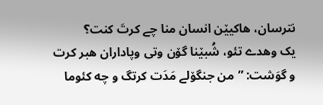نترسان، هاکیێن انسان منا چے کرتَ کنت؟
یک وهدے تئو، شُبێنا گۆن وتی وپاداران هبر کرت و گوَشت: ”من جنگۆلے مَدَت کرتگ و چه کئوما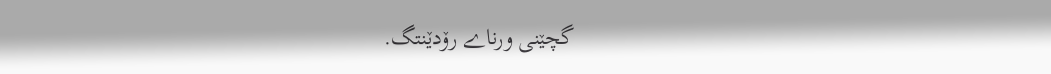گچێنی ورناے رۆدێنتگ.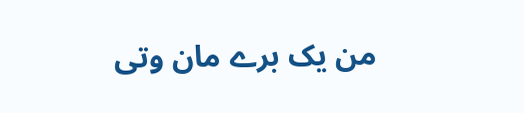من یک برے مان وتی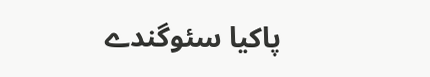پاکیا سئوگندے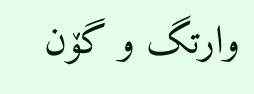وارتگ و گۆن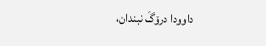داوودا درۆگَ نبندان،